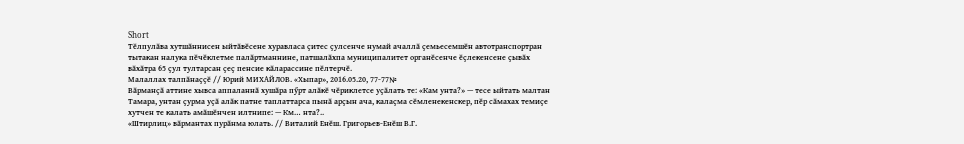Short
Тӗлпулӑва хутшӑннисен ыйтӑвӗсене хуравласа ҫитес ҫулсенче нумай ачаллӑ ҫемьесемшӗн автотранспортран тытакан налука пӗчӗклетме палӑртманнине, патшалӑхпа муниципалитет органӗсенче ӗҫлекенсене ҫывӑх вӑхӑтра 65 ҫул тултарсан ҫеҫ пенсие кӑларассине пӗлтерчӗ.
Малаллах талпӑнаҫҫӗ // Юрий МИХАЙЛОВ. «Хыпар», 2016.05.20, 77-77№
Вӑрманҫӑ аттине хывса аппаланнӑ хушӑра пӳрт алӑкӗ чӗриклетсе уҫӑлать те: «Кам унта?» — тесе ыйтать малтан Тамара, унтан ҫурма уҫӑ алӑк патне таплаттарса пынӑ арҫын ача, калаҫма сӗмленекенскер, пӗр сӑмахах темиҫе хутчен те калать амӑшӗнчен илтнипе: — Км… нта?..
«Штирлиц» вӑрмантах пурӑнма юлать. // Виталий Енӗш. Григорьев-Енӗш В.Г.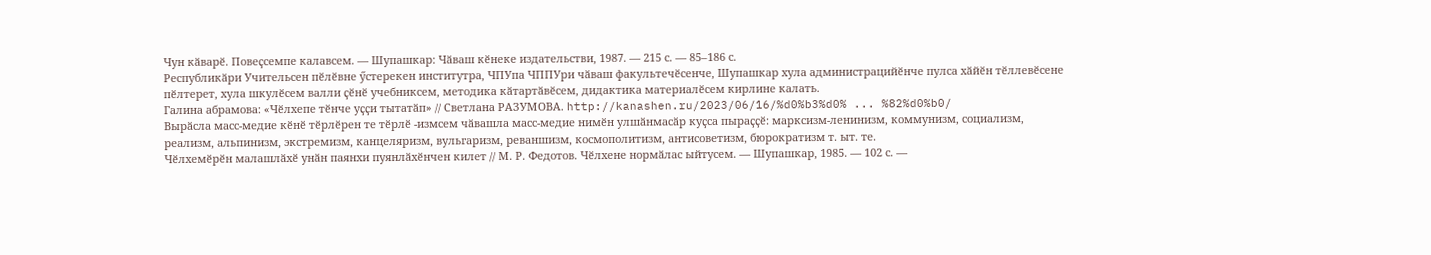Чун кӑварӗ. Повеҫсемпе калавсем. — Шупашкар: Чӑваш кӗнеке издательстви, 1987. — 215 с. — 85–186 с.
Республикӑри Учительсен пӗлӗвне ӳстерекен институтра, ЧПУпа ЧППУри чӑваш факультечӗсенче, Шупашкар хула администрацийӗнче пулса хӑйӗн тӗллевӗсене пӗлтерет, хула шкулӗсем валли ҫӗнӗ учебниксем, методика кӑтартӑвӗсем, дидактика материалӗсем кирлине калать.
Галина абрамова: «Чӗлхепе тӗнче уҫҫи тытатӑп» // Светлана РАЗУМОВА. http://kanashen.ru/2023/06/16/%d0%b3%d0% ... %82%d0%b0/
Вырӑсла масс-медие кӗнӗ тӗрлӗрен те тӗрлӗ -измсем чӑвашла масс-медие нимӗн улшӑнмасӑр куҫса пыраҫҫӗ: марксизм-ленинизм, коммунизм, социализм, реализм, альпинизм, экстремизм, канцеляризм, вульгаризм, реваншизм, космополитизм, антисоветизм, бюрократизм т. ыт. те.
Чӗлхемӗрӗн малашлӑхӗ унӑн паянхи пуянлӑхӗнчен килет // М. Р. Федотов. Чӗлхене нормӑлас ыйтусем. — Шупашкар, 1985. — 102 с. —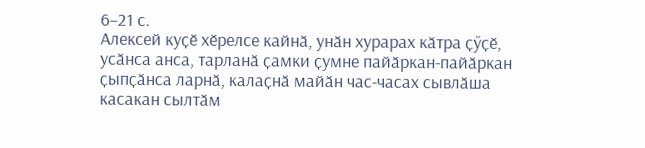6–21 с.
Алексей куҫӗ хӗрелсе кайнӑ, унӑн хурарах кӑтра ҫӳҫӗ, усӑнса анса, тарланӑ ҫамки ҫумне пайӑркан-пайӑркан ҫыпҫӑнса ларнӑ, калаҫнӑ майӑн час-часах сывлӑша касакан сылтӑм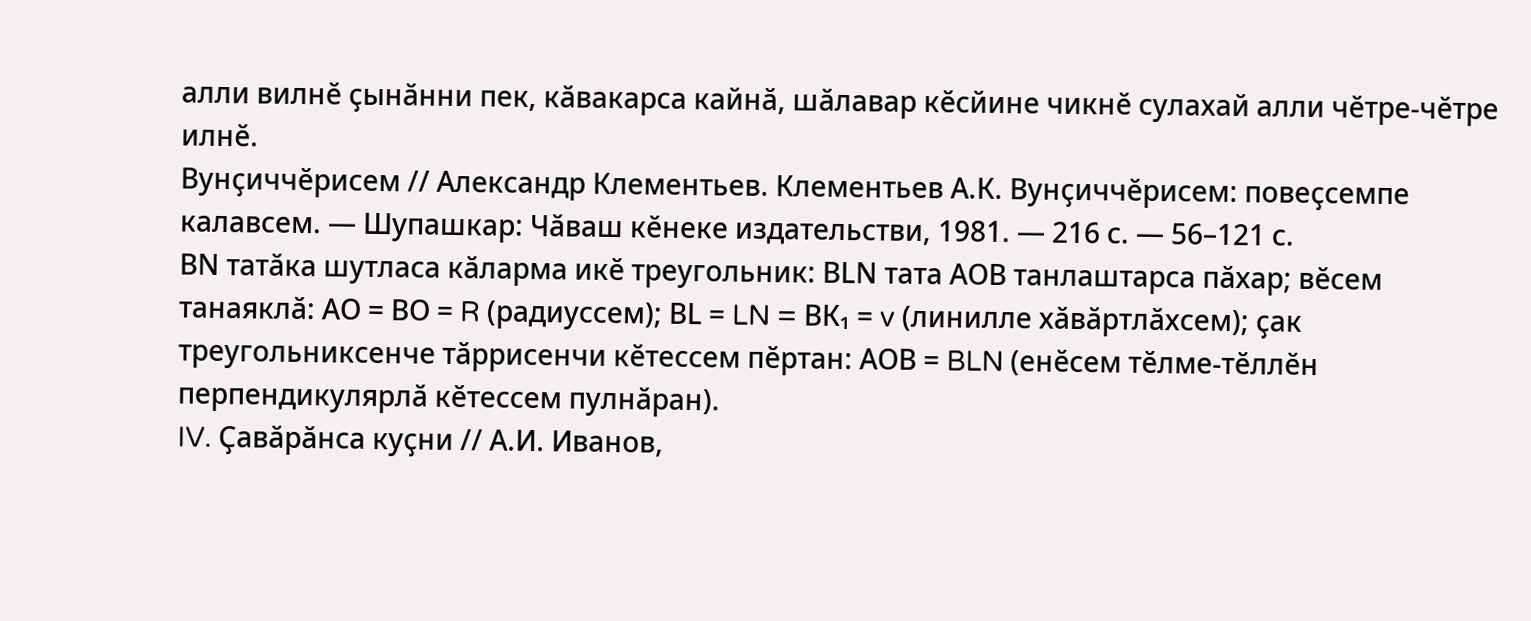алли вилнӗ ҫынӑнни пек, кӑвакарса кайнӑ, шӑлавар кӗсйине чикнӗ сулахай алли чӗтре-чӗтре илнӗ.
Вунҫиччӗрисем // Александр Клементьев. Клементьев А.К. Вунҫиччӗрисем: повеҫсемпе калавсем. — Шупашкар: Чӑваш кӗнеке издательстви, 1981. — 216 с. — 56–121 с.
ВN татӑка шутласа кӑларма икӗ треугольник: ВLN тата АОВ танлаштарса пӑхар; вӗсем танаяклӑ: АО = ВО = R (радиуссем); ВL = LN = ВК₁ = v (линилле хӑвӑртлӑхсем); ҫак треугольниксенче тӑррисенчи кӗтессем пӗртан: АОВ = BLN (енӗсем тӗлме-тӗллӗн перпендикулярлӑ кӗтессем пулнӑран).
IV. Ҫавӑрӑнса куҫни // А.И. Иванов,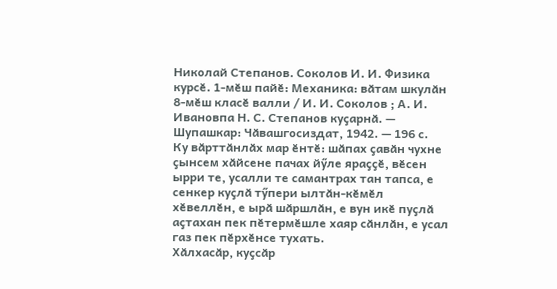Николай Степанов. Соколов И. И. Физика курсӗ. 1-мӗш пайӗ: Механика: вӑтам шкулӑн 8-мӗш класӗ валли / И. И. Соколов ; А. И. Ивановпа Н. С. Степанов куҫарнӑ. — Шупашкар: Чӑвашгосиздат, 1942. — 196 с.
Ку вӑрттӑнлӑх мар ӗнтӗ: шӑпах ҫавӑн чухне ҫынсем хӑйсене пачах йӳле яраҫҫӗ, вӗсен ырри те, усалли те самантрах тан тапса, е сенкер куҫлӑ тӳпери ылтӑн-кӗмӗл хӗвеллӗн, е ырӑ шӑршлӑн, е вун икӗ пуҫлӑ аҫтахан пек пӗтермӗшле хаяр сӑнлӑн, е усал газ пек пӗрхӗнсе тухать.
Хӑлхасӑр, куҫсӑр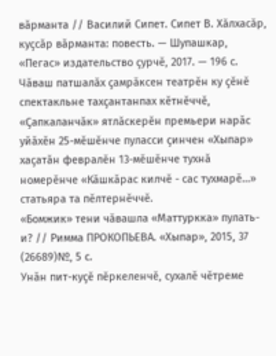вӑрманта // Василий Сипет. Сипет В. Хӑлхасӑр, куҫсӑр вӑрманта: повесть. — Шупашкар, «Пегас» издательство ҫурчӗ, 2017. — 196 с.
Чӑваш патшалӑх ҫамрӑксен театрӗн ку ҫӗнӗ спектакльне тахҫантанпах кӗтнӗччӗ, «Ҫапкаланчӑк» ятлӑскерӗн премьери нарӑс уйӑхӗн 25-мӗшӗнче пуласси ҫинчен «Хыпар» хаҫатӑн февралӗн 13-мӗшӗнче тухнӑ номерӗнче «Кӑшкӑрас килчӗ - сас тухмарӗ…» статьяра та пӗлтернӗччӗ.
«Бомжик» тени чӑвашла «Маттуркка» пулать-и? // Римма ПРОКОПЬЕВА. «Хыпар», 2015, 37 (26689)№, 5 с.
Унӑн пит-куҫӗ пӗркеленчӗ, сухалӗ чӗтреме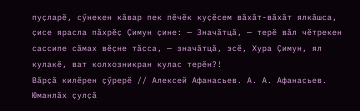пуҫларӗ, сӳнекен кӑвар пек пӗчӗк куҫӗсем вӑхӑт-вӑхӑт ялкӑшса, ҫисе ярасла пӑхрӗҫ Ҫимун ҫине: — Значӑтцӑ, — терӗ вӑл чӗтрекен сассипе сӑмах вӗҫне тӑсса, — значӑтцӑ, эсӗ, Хура Ҫимун, ял кулакӗ, ват колхозникран кулас терӗн?!
Вӑрҫӑ килӗрен ҫӳрерӗ // Алексей Афанасьев. А. А. Афанасьев. Юманлӑх ҫулҫӑ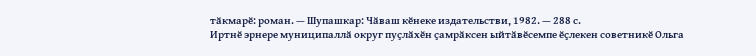тӑкмарӗ: роман. — Шупашкар: Чӑваш кӗнеке издательстви, 1982. — 288 с.
Иртнӗ эрнере муниципаллӑ округ пуҫлӑхӗн ҫамрӑксен ыйтӑвӗсемпе ӗҫлекен советникӗ Ольга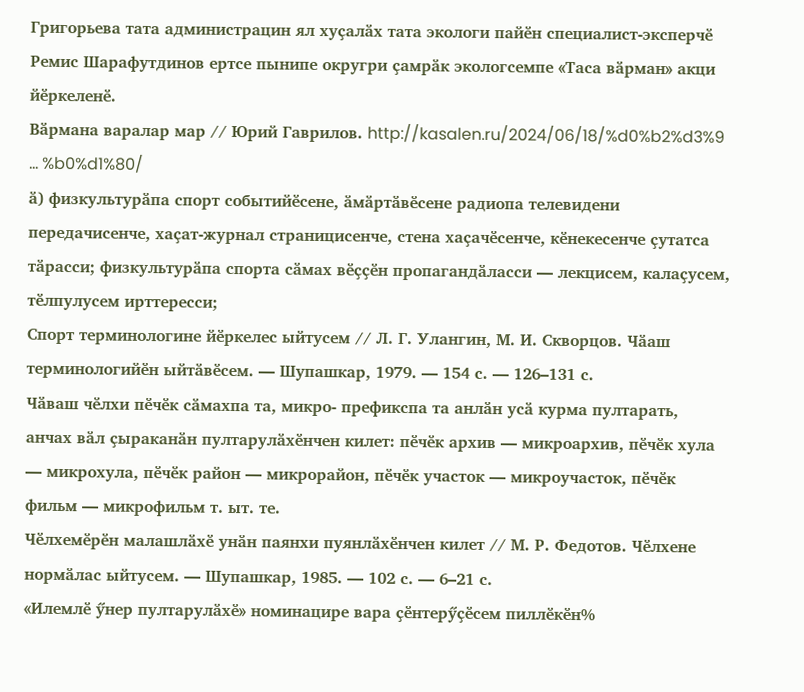Григорьева тата администрацин ял хуҫалӑх тата экологи пайӗн специалист-эксперчӗ Ремис Шарафутдинов ертсе пынипе округри ҫамрӑк экологсемпе «Таса вӑрман» акци йӗркеленӗ.
Вӑрмана варалар мар // Юрий Гаврилов. http://kasalen.ru/2024/06/18/%d0%b2%d3%9 ... %b0%d1%80/
ӑ) физкультурӑпа спорт событийӗсене, ӑмӑртӑвӗсене радиопа телевидени передачисенче, хаҫат-журнал страницисенче, стена хаҫачӗсенче, кӗнекесенче ҫутатса тӑрасси; физкультурӑпа спорта сӑмах вӗҫҫӗн пропагандӑласси — лекцисем, калаҫусем, тӗлпулусем ирттересси;
Спорт терминологине йӗркелес ыйтусем // Л. Г. Улангин, М. И. Скворцов. Чӑаш терминологийӗн ыйтӑвӗсем. — Шупашкар, 1979. — 154 с. — 126–131 с.
Чӑваш чӗлхи пӗчӗк сӑмахпа та, микро- префикспа та анлӑн усӑ курма пултарать, анчах вӑл ҫыраканӑн пултарулӑхӗнчен килет: пӗчӗк архив — микроархив, пӗчӗк хула — микрохула, пӗчӗк район — микрорайон, пӗчӗк участок — микроучасток, пӗчӗк фильм — микрофильм т. ыт. те.
Чӗлхемӗрӗн малашлӑхӗ унӑн паянхи пуянлӑхӗнчен килет // М. Р. Федотов. Чӗлхене нормӑлас ыйтусем. — Шупашкар, 1985. — 102 с. — 6–21 с.
«Илемлӗ ӳнер пултарулӑхӗ» номинацире вара ҫӗнтерӳҫӗсем пиллӗкӗн%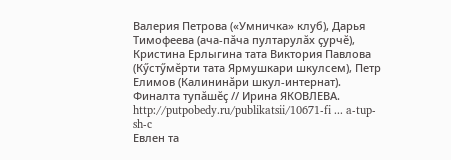Валерия Петрова («Умничка» клуб), Дарья Тимофеева (ача-пӑча пултарулӑх ҫурчӗ), Кристина Ерлыгина тата Виктория Павлова (Кӳстӳмӗрти тата Ярмушкари шкулсем), Петр Елимов (Калининӑри шкул-интернат).
Финалта тупӑшӗҫ // Ирина ЯКОВЛЕВА. http://putpobedy.ru/publikatsii/10671-fi ... a-tup-sh-c
Евлен та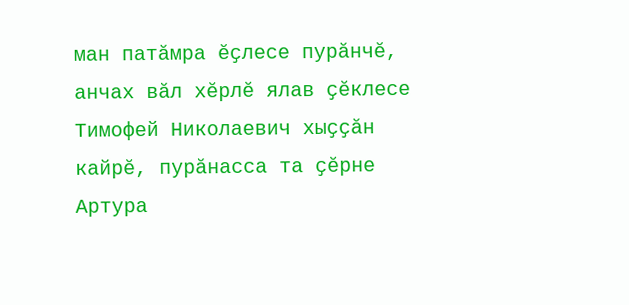ман патӑмра ӗҫлесе пурӑнчӗ, анчах вӑл хӗрлӗ ялав ҫӗклесе Тимофей Николаевич хыҫҫӑн кайрӗ, пурӑнасса та ҫӗрне Артура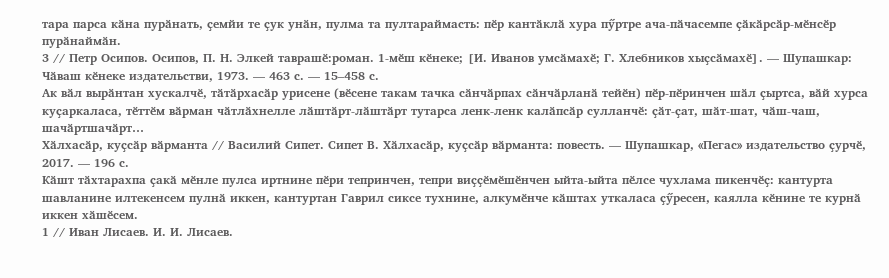тара парса кӑна пурӑнать, ҫемйи те ҫук унӑн, пулма та пултараймасть: пӗр кантӑклӑ хура пӳртре ача-пӑчасемпе ҫӑкӑрсӑр-мӗнсӗр пурӑнаймӑн.
3 // Петр Осипов. Осипов, П. Н. Элкей таврашӗ:роман. 1-мӗш кӗнеке; [И. Иванов умсӑмахӗ; Г. Хлебников хыҫсӑмахӗ]. — Шупашкар: Чӑваш кӗнеке издательстви, 1973. — 463 с. — 15–458 с.
Ак вӑл вырӑнтан хускалчӗ, тӑтӑрхасӑр урисене (вӗсене такам тачка сӑнчӑрпах сӑнчӑрланӑ тейӗн) пӗр-пӗринчен шӑл ҫыртса, вӑй хурса куҫаркаласа, тӗттӗм вӑрман чӑтлӑхнелле лӑштӑрт-лӑштӑрт тутарса ленк-ленк калӑпсӑр сулланчӗ: ҫӑт-ҫат, шӑт-шат, чӑш-чаш, шачӑртшачӑрт…
Хӑлхасӑр, куҫсӑр вӑрманта // Василий Сипет. Сипет В. Хӑлхасӑр, куҫсӑр вӑрманта: повесть. — Шупашкар, «Пегас» издательство ҫурчӗ, 2017. — 196 с.
Кӑшт тӑхтарахпа ҫакӑ мӗнле пулса иртнине пӗри тепринчен, тепри виҫҫӗмӗшӗнчен ыйта-ыйта пӗлсе чухлама пикенчӗҫ: кантурта шавланине илтекенсем пулнӑ иккен, кантуртан Гаврил сиксе тухнине, алкумӗнче кӑштах уткаласа ҫӳресен, каялла кӗнине те курнӑ иккен хӑшӗсем.
1 // Иван Лисаев. И. И. Лисаев.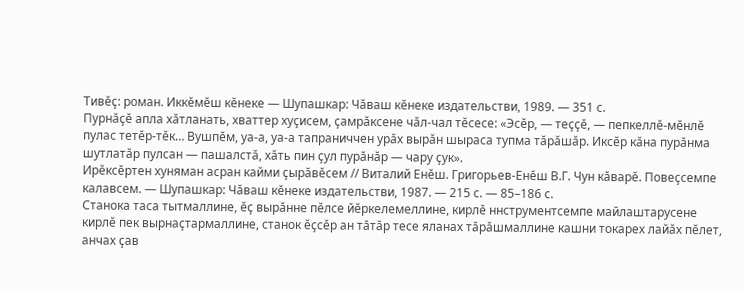Тивӗҫ: роман. Иккӗмӗш кӗнеке — Шупашкар: Чӑваш кӗнеке издательстви, 1989. — 351 с.
Пурнӑҫӗ апла хӑтланать, хваттер хуҫисем, ҫамрӑксене чӑл-чал тӗсесе: «Эсӗр, — теҫҫӗ, — пепкеллӗ-мӗнлӗ пулас тетӗр-тӗк… Вушпӗм, уа-а, уа-а тапраниччен урӑх вырӑн шыраса тупма тӑрӑшӑр. Иксӗр кӑна пурӑнма шутлатӑр пулсан — пашалстӑ, хӑть пин ҫул пурӑнӑр — чару ҫук».
Ирӗксӗртен хуняман асран кайми ҫырӑвӗсем // Виталий Енӗш. Григорьев-Енӗш В.Г. Чун кӑварӗ. Повеҫсемпе калавсем. — Шупашкар: Чӑваш кӗнеке издательстви, 1987. — 215 с. — 85–186 с.
Станока таса тытмаллине, ӗҫ вырӑнне пӗлсе йӗркелемеллине, кирлӗ ннструментсемпе майлаштарусене кирлӗ пек вырнаҫтармаллине, станок ӗҫсӗр ан тӑтӑр тесе яланах тӑрӑшмаллине кашни токарех лайӑх пӗлет, анчах ҫав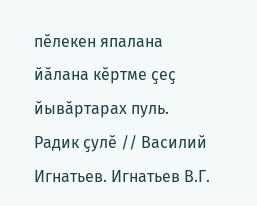пӗлекен япалана йӑлана кӗртме ҫеҫ йывӑртарах пуль.
Радик ҫулӗ // Василий Игнатьев. Игнатьев В.Г.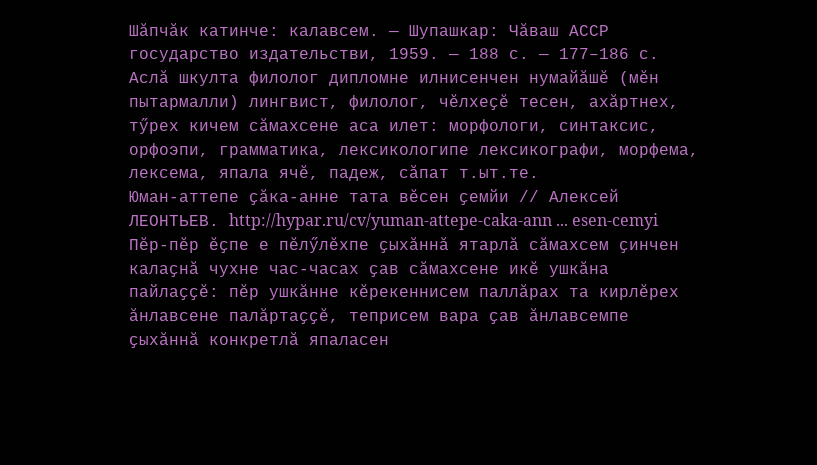Шӑпчӑк катинче: калавсем. — Шупашкар: Чӑваш АССР государство издательстви, 1959. — 188 с. — 177–186 с.
Аслӑ шкулта филолог дипломне илнисенчен нумайӑшӗ (мӗн пытармалли) лингвист, филолог, чӗлхеҫӗ тесен, ахӑртнех, тӳрех кичем сӑмахсене аса илет: морфологи, синтаксис, орфоэпи, грамматика, лексикологипе лексикографи, морфема, лексема, япала ячӗ, падеж, сӑпат т.ыт.те.
Юман-аттепе ҫӑка-анне тата вӗсен ҫемйи // Алексей ЛЕОНТЬЕВ. http://hypar.ru/cv/yuman-attepe-caka-ann ... esen-cemyi
Пӗр-пӗр ӗҫпе е пӗлӳлӗхпе ҫыхӑннӑ ятарлӑ сӑмахсем ҫинчен калаҫнӑ чухне час-часах ҫав сӑмахсене икӗ ушкӑна пайлаҫҫӗ: пӗр ушкӑнне кӗрекеннисем паллӑрах та кирлӗрех ӑнлавсене палӑртаҫҫӗ, теприсем вара ҫав ӑнлавсемпе ҫыхӑннӑ конкретлӑ япаласен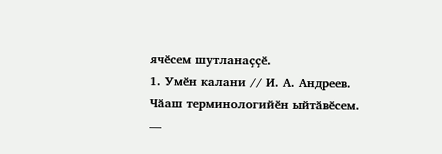ячӗсем шутланаҫҫӗ.
1. Умӗн калани // И. А. Андреев. Чӑаш терминологийӗн ыйтӑвӗсем. —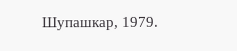Шупашкар, 1979.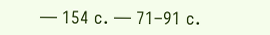— 154 с. — 71–91 с.